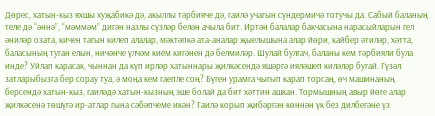Дөрес, хатын-кыз яхшы хуҗабикә дә, акыллы тәрбияче дә, гаилә учагын сүндермичә тотучы да. Сабый баланың теле дә “әннә”, “мәммәм” дигән назлы сүзләр белән ачыла бит. Иртән балалар бакчасына нарасыйларын гел әниләр озата, кичен тагын килеп алалар, мәктәпкә ата-аналар җыелышына алар йөри, кайбер әтиләр, хәтта, баласының туган елын, ничәнче үлчәм кием кигәнен дә белмиләр. Шулай булгач, баланы кем тәрбияли була инде? Уйлап карасак, чыннан да күп ирләр хатыннары җилкәсендә яшәргә ияләшеп киләләр бугай. Гүзәл затларыбызга бер сорау туа, ә моңа кем гаепле соң? Бүген урамга чыгып карап торсаң, өч машинаның берсендә хатын-кыз, гаиләдә хатын-кызның эше болай да бит хәттин ашкан. Тормышның авыр йөге алар җилкәсенә төшүгә ир-атлар гына сәбәпчеме икән? Гаилә корып җибәргән көннән үк без дилбегәне үз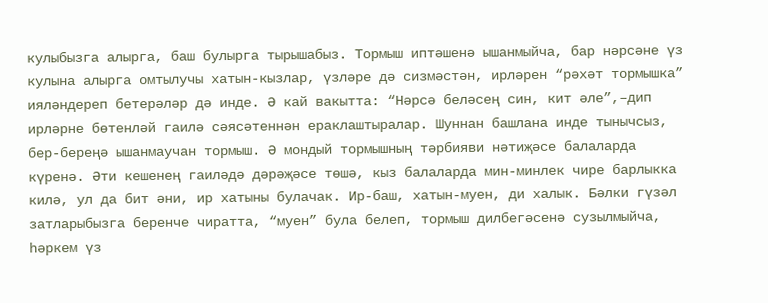кулыбызга алырга, баш булырга тырышабыз. Тормыш иптәшенә ышанмыйча, бар нәрсәне үз кулына алырга омтылучы хатын-кызлар, үзләре дә сизмәстән, ирләрен “рәхәт тормышка” ияләндереп бетерәләр дә инде. Ә кай вакытта: “Нәрсә беләсең син, кит әле”,–дип ирләрне бөтенләй гаилә сәясәтеннән ераклаштыралар. Шуннан башлана инде тынычсыз, бер-береңә ышанмаучан тормыш. Ә мондый тормышның тәрбияви нәтиҗәсе балаларда күренә. Әти кешенең гаиләдә дәрәҗәсе төшә, кыз балаларда мин-минлек чире барлыкка килә, ул да бит әни, ир хатыны булачак. Ир-баш, хатын-муен, ди халык. Бәлки гүзәл затларыбызга беренче чиратта, “муен” була белеп, тормыш дилбегәсенә сузылмыйча, һәркем үз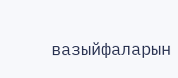вазыйфаларын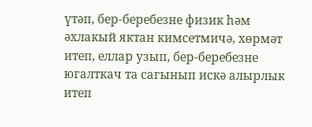үтәп, бер-беребезне физик һәм әхлакый яктан кимсетмичә, хөрмәт итеп, еллар узып, бер-беребезне югалткач та сагынып искә алырлык итеп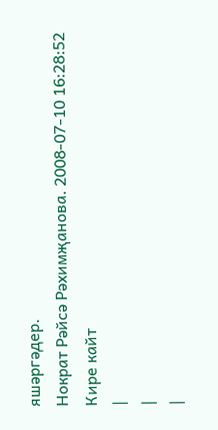яшәргәдер.
Нократ Рәйсә Рәхимҗанова. 2008-07-10 16:28:52
Кире кайт
|
|
|